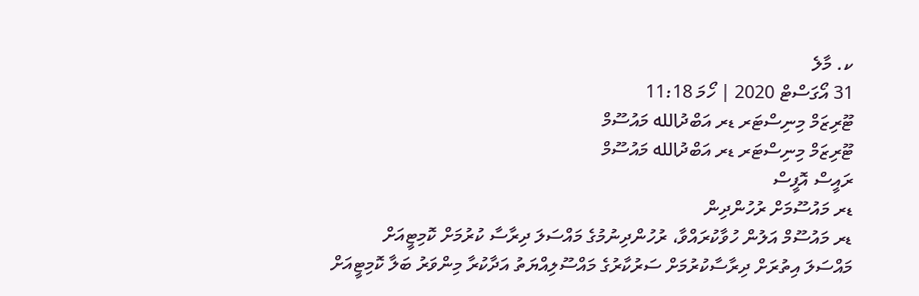ކ. މާލެ
31 އޯގަސްޓް 2020 | ހޯމަ 11:18
ޓޫރިޒަމް މިނިސްޓަރ ޑރ އަބްދުالله މައުސޫމް
ޓޫރިޒަމް މިނިސްޓަރ ޑރ އަބްދުالله މައުސޫމް
ރައީސް އޮފީސް
ޑރ މައުސޫމަށް ރުހުންދިން
ޑރ މައުސޫމް އަލުން ހުވާކުރައްވާ، ރުހުންދިނުމުގެ މައްސަލަ ދިރާސާ ކުރުމަށް ކޮމިޓީއަށް
މައްސަލަ އިތުރަށް ދިރާސާކުރުމަށް ސަރުކާރުގެ މައްސޫލިއްޔަތު އަދާކުރާ މިންވަރު ބަލާ ކޮމިޓީއަށް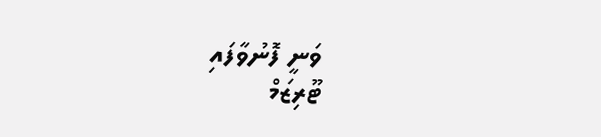ވަނީ ފޮނުވާފައި
ޓޫރިޒަމް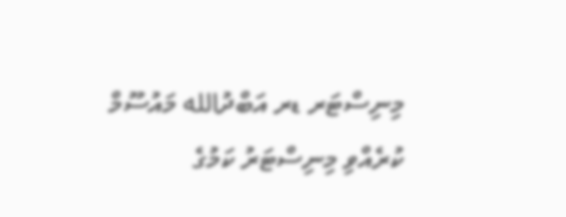މިނިސްޓަރ ޑރ އަބްދުالله މައުސޫމް ކުރެއްވި މިނިސްޓަރު ކަމުގެ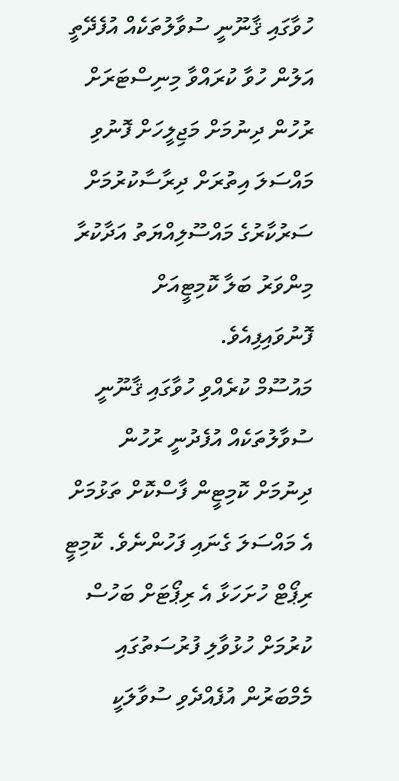ހުވާގައި ޤާނޫނީ ސުވާލުތަކެއް އުފެދޭތީ އަލުން ހުވާ ކުރައްވާ މިނިސްޓަރަށް ރުހުން ދިނުމަށް މަޖިލީހަށް ފޮނުވި މައްސަލަ އިތުރަށް ދިރާސާކުރުމަށް ސަރުކާރުގެ މައްސޫލިއްޔަތު އަދާކުރާ މިންވަރު ބަލާ ކޮމިޓީއަށް ފޮނުވައިފިއެވެ.
މައުސޫމް ކުރެއްވި ހުވާގައި ޤާނޫނީ ސުވާލުތަކެއް އުފެދުނީ ރުހުން ދިނުމަށް ކޮމިޓީން ފާސްކޮށް ތަޅުމަށް އެ މައްސަލަ ގެނައި ފަހުންނެވެ. ކޮމިޓީ ރިޕޯޓް ހުށަހަޅާ އެ ރިޕޯޓަށް ބަހުސް ކުރުމަށް ހުޅުވާލި ފުރުސަތުގައި މެމްބަރުން އުފެއްދެވި ސުވާލަކީ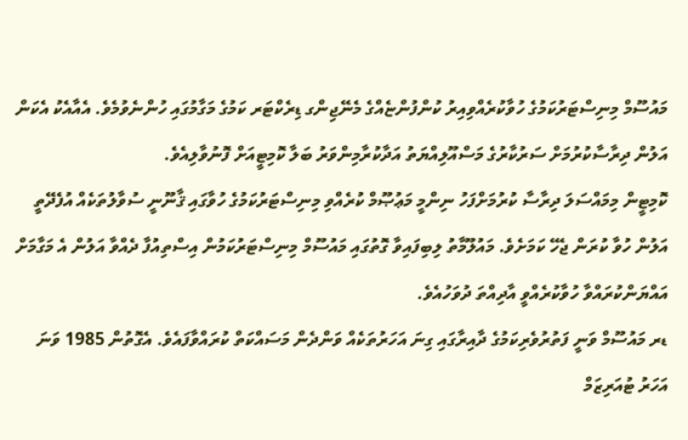މައުސޫމް މިނިސްޓަރުކަމުގެ ހުވާކުރެއްވިއިރު ކުންފުންޏެއްގެ މެނޭޖިންގ ޑިރެކްޓަރ ކަމުގެ މަގާމުގައި ހުންނެވުމެވެ. އެއާއެކު އެކަން އަލުން ދިރާސާކުރުމަށް ސަރުކާރުގެ މަސްއޫލިއްޔަތު އަދާކުރާމިންވަރު ބަލާ ކޮމިޓީއަށް ފޮނުވާލިއެވެ.
ކޮމިޓީން މިމައްސަލަ ދިރާސާ ކުރުމަށްފަހު ނިންމީ މަޢުޞޫމް ކުރެއްވި މިނިސްޓަރުކަމުގެ ހުވާގައި ޤާނޫނީ ސުވާލުތަކެއް އުފެދޭތީ އަލުން ހުވާ ކުރަން ޖެހޭ ކަމަށެވެ. މައުލޫމާތު ލިބިފައިވާ ގޮތުގައި މައުސޫމް މިނިސްޓަރުކަމުން އިސްތިއުފާ ދެއްވާ އަލުން އެ މަގާމަށް އައްޔަންކުރައްވާ ހުވާކުރެއްވީ އާދިއްތަ ދުވަހުއެވެ.
ޑރ މައުސޫމް ވަނީ ފަތުރުވެރިކަމުގެ ދާއިރާގައި ގިނަ އަހަރުތަކެއް ވަންދެން މަސައްކަތް ކުރައްވާފައެވެ. އެގޮތުން 1985 ވަނަ އަހަރު ޓުއަރިޒަމް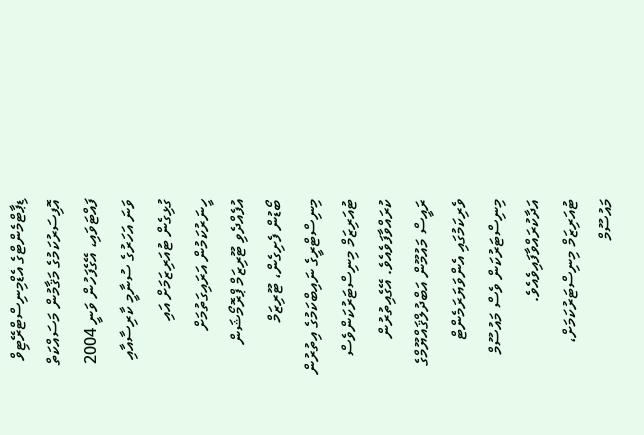ޑިޕާޓްމެންޓްގެ އެޑްމިނިސްޓްރޭޓިވް އޮފިސަރުކަމުގެ މަޤާމުން މަސައްކަތް ފައްޓަވައި، އޭގެފަހުން ވަނީ 2004 ވަނަ އަހަރުގެ ސުނާމީ ކާރިސާއާއި ގުޅިގެން ޓުއަރިޒަމަށް އައި ހީނަރުކަމުން އަރައިގަތުމަށް އުފެއްދެވި ޓޫރިޒަމް ޕްރޮމޯޝަން ބޯޑުން ފެށިގެން، ޓޫރިޒަމް މިނިސްޓްރީގެ ނައިބްކަމުގެ އިތުރުން ޓުއަރިޒަމް މިނިސްޓަރުކަންވެސް ކުރައްވާފަވެއެވެ. އޭގެއިތުރުން ރައީސް މައުމޫން އަބްދުލްޤައްޔޫމްގެ ވެރިކަމުގައި އެންވަޔަރަމެންޓް މިނިސްޓަރުކަން ވެސް މައުސޫމް އަދާކުރައްވާފައިވެއެވެ.
ޓުއަރިޒަމް މިނިސްޓަރުކަމަށް، މައުސޫމް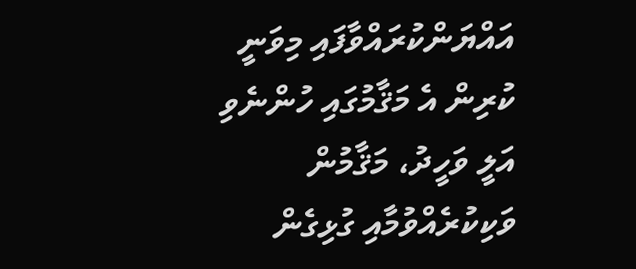އައްޔަންކުރައްވާފައި މިވަނީ ކުރިން އެ މަޤާމުގައި ހުންނެވި އަލީ ވަހީދު، މަޤާމުން ވަކިކުރެއްވުމާއި ގުޅިގެން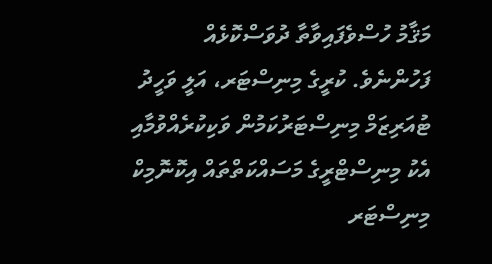މަޤާމު ހުސްވެފައިވާތާ ދުވަސްކޮޅެއް ފަހުންނެވެ. ކުރީގެ މިނިސްޓަރ، އަލީ ވަހީދު ޓުއަރިޒަމް މިނިސްޓަރުކަމުން ވަކިކުރެއްވުމާއި އެކު މިނިސްޓްރީގެ މަސައްކަތްތައް އިކޮނޮމިކް މިނިސްޓަރ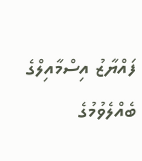ފައްޔާޒު އިސްމާއިލްގެ ބެއްލެވުމުގެ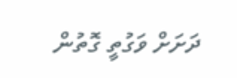ދަށަށް ވަގުތީ ގޮތުން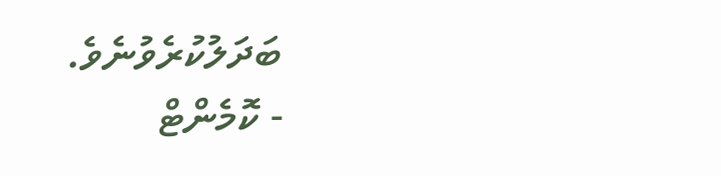ބަދަލުކުރެވުނެވެ.
- ކޮމެންޓް